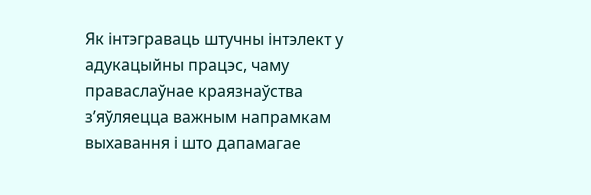Як інтэграваць штучны інтэлект у адукацыйны працэс, чаму праваслаўнае краязнаўства з’яўляецца важным напрамкам выхавання і што дапамагае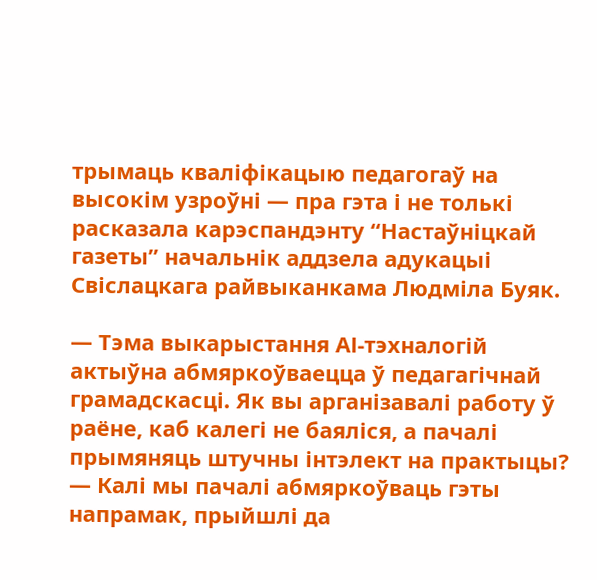трымаць кваліфікацыю педагогаў на высокім узроўні — пра гэта і не толькі расказала карэспандэнту “Настаўніцкай газеты” начальнік аддзела адукацыі Свіслацкага райвыканкама Людміла Буяк.

— Тэма выкарыстання АІ-тэхналогій актыўна абмяркоўваецца ў педагагічнай грамадскасці. Як вы арганізавалі работу ў раёне, каб калегі не баяліся, а пачалі прымяняць штучны інтэлект на практыцы?
— Калі мы пачалі абмяркоўваць гэты напрамак, прыйшлі да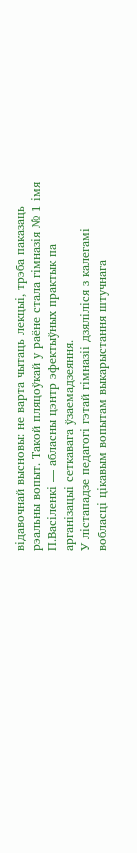відавочнай высновы: не варта чытаць лекцыі, трэба паказаць рэальны вопыт. Такой пляцоўкай у раёне стала гімназія № 1 імя П.Васіленкі — абласны цэнтр эфектыўных практык па арганізацыі сеткавага ўзаемадзеяння.
У лістападзе педагогі гэтай гімназіі дзяліліся з калегамі вобласці цікавым вопытам выкарыстання штучнага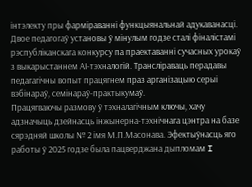інтэлекту пры фарміраванні функцыянальнай адукаванасці. Двое педагогаў установы ў мінулым годзе сталі фіналістамі рэспубліканскага конкурсу па праектаванні сучасных урокаў з выкарыстаннем АІ-тэхналогій. Трансліраваць перадавы педагагічны вопыт працягнем праз арганізацыю серыі вэбінараў, семінараў-практыкумаў.
Працягваючы размову ў тэхналагічным ключы, хачу адзначыць дзейнасць інжынерна-тэхнічнага цэнтра на базе сярэдняй школы № 2 імя М.П.Масонава. Эфектыўнасць яго работы ў 2025 годзе была пацверджана дыпломам I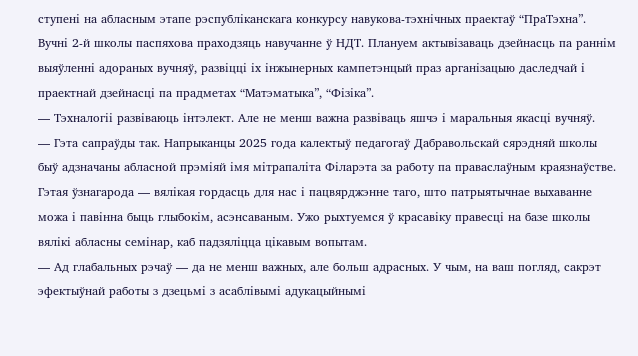ступені на абласным этапе рэспубліканскага конкурсу навукова-тэхнічных праектаў “ПраТэхна”. Вучні 2-й школы паспяхова праходзяць навучанне ў НДТ. Плануем актывізаваць дзейнасць па раннім выяўленні адораных вучняў, развіцці іх інжынерных кампетэнцый праз арганізацыю даследчай і праектнай дзейнасці па прадметах “Матэматыка”, “Фізіка”.
— Тэхналогіі развіваюць інтэлект. Але не менш важна развіваць яшчэ і маральныя якасці вучняў.
— Гэта сапраўды так. Напрыканцы 2025 года калектыў педагогаў Дабравольскай сярэдняй школы быў адзначаны абласной прэміяй імя мітрапаліта Філарэта за работу па праваслаўным краязнаўстве.
Гэтая ўзнагарода — вялікая гордасць для нас і пацвярджэнне таго, што патрыятычнае выхаванне можа і павінна быць глыбокім, асэнсаваным. Ужо рыхтуемся ў красавіку правесці на базе школы вялікі абласны семінар, каб падзяліцца цікавым вопытам.
— Ад глабальных рэчаў — да не менш важных, але больш адрасных. У чым, на ваш погляд, сакрэт эфектыўнай работы з дзецьмі з асаблівымі адукацыйнымі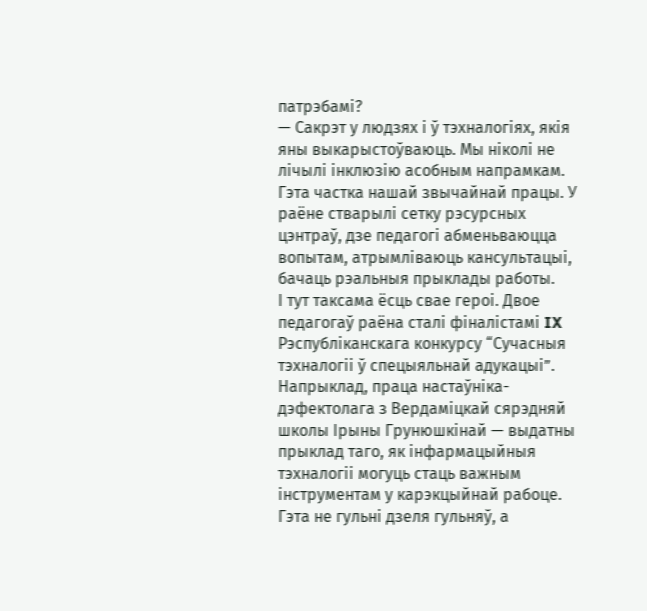патрэбамі?
— Сакрэт у людзях і ў тэхналогіях, якія яны выкарыстоўваюць. Мы ніколі не лічылі інклюзію асобным напрамкам. Гэта частка нашай звычайнай працы. У раёне стварылі сетку рэсурсных цэнтраў, дзе педагогі абменьваюцца вопытам, атрымліваюць кансультацыі, бачаць рэальныя прыклады работы.
І тут таксама ёсць свае героі. Двое педагогаў раёна сталі фіналістамі IX Рэспубліканскага конкурсу “Сучасныя тэхналогіі ў спецыяльнай адукацыі”. Напрыклад, праца настаўніка-дэфектолага з Вердаміцкай сярэдняй школы Ірыны Грунюшкінай — выдатны прыклад таго, як інфармацыйныя тэхналогіі могуць стаць важным інструментам у карэкцыйнай рабоце. Гэта не гульні дзеля гульняў, а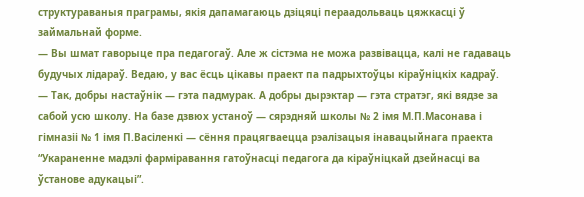структураваныя праграмы, якія дапамагаюць дзіцяці пераадольваць цяжкасці ў займальнай форме.
— Вы шмат гаворыце пра педагогаў. Але ж сістэма не можа развівацца, калі не гадаваць будучых лідараў. Ведаю, у вас ёсць цікавы праект па падрыхтоўцы кіраўніцкіх кадраў.
— Так, добры настаўнік — гэта падмурак. А добры дырэктар — гэта стратэг, які вядзе за сабой усю школу. На базе дзвюх устаноў — сярэдняй школы № 2 імя М.П.Масонава і гімназіі № 1 імя П.Васіленкі — сёння працягваецца рэалізацыя інавацыйнага праекта “Укараненне мадэлі фарміравання гатоўнасці педагога да кіраўніцкай дзейнасці ва ўстанове адукацыі”.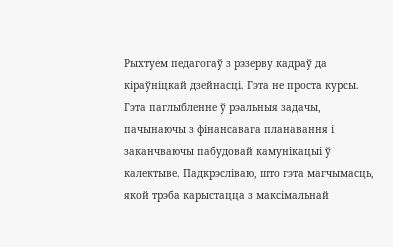Рыхтуем педагогаў з рэзерву кадраў да кіраўніцкай дзейнасці. Гэта не проста курсы. Гэта паглыбленне ў рэальныя задачы, пачынаючы з фінансавага планавання і заканчваючы пабудовай камунікацыі ў калектыве. Падкрэсліваю, што гэта магчымасць, якой трэба карыстацца з максімальнай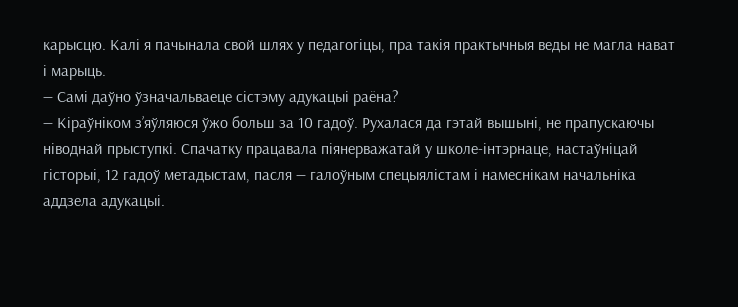карысцю. Калі я пачынала свой шлях у педагогіцы, пра такія практычныя веды не магла нават і марыць.
— Самі даўно ўзначальваеце сістэму адукацыі раёна?
— Кіраўніком з’яўляюся ўжо больш за 10 гадоў. Рухалася да гэтай вышыні, не прапускаючы ніводнай прыступкі. Спачатку працавала піянерважатай у школе-інтэрнаце, настаўніцай гісторыі, 12 гадоў метадыстам, пасля — галоўным спецыялістам і намеснікам начальніка аддзела адукацыі.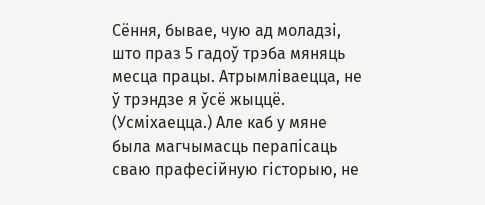Сёння, бывае, чую ад моладзі, што праз 5 гадоў трэба мяняць месца працы. Атрымліваецца, не ў трэндзе я ўсё жыццё. (Усміхаецца.) Але каб у мяне была магчымасць перапісаць сваю прафесійную гісторыю, не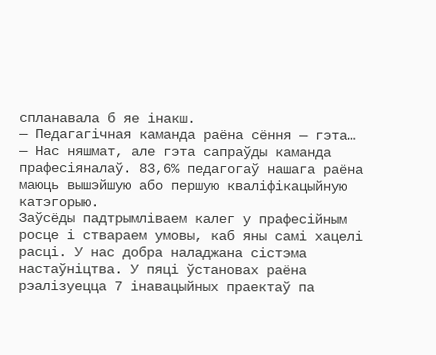спланавала б яе інакш.
— Педагагічная каманда раёна сёння — гэта…
— Нас няшмат, але гэта сапраўды каманда прафесіяналаў. 83,6% педагогаў нашага раёна маюць вышэйшую або першую кваліфікацыйную катэгорыю.
Заўсёды падтрымліваем калег у прафесійным росце і ствараем умовы, каб яны самі хацелі расці. У нас добра наладжана сістэма настаўніцтва. У пяці ўстановах раёна рэалізуецца 7 інавацыйных праектаў па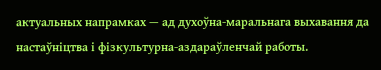актуальных напрамках — ад духоўна-маральнага выхавання да настаўніцтва і фізкультурна-аздараўленчай работы.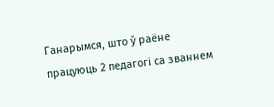Ганарымся, што ў раёне працуюць 2 педагогі са званнем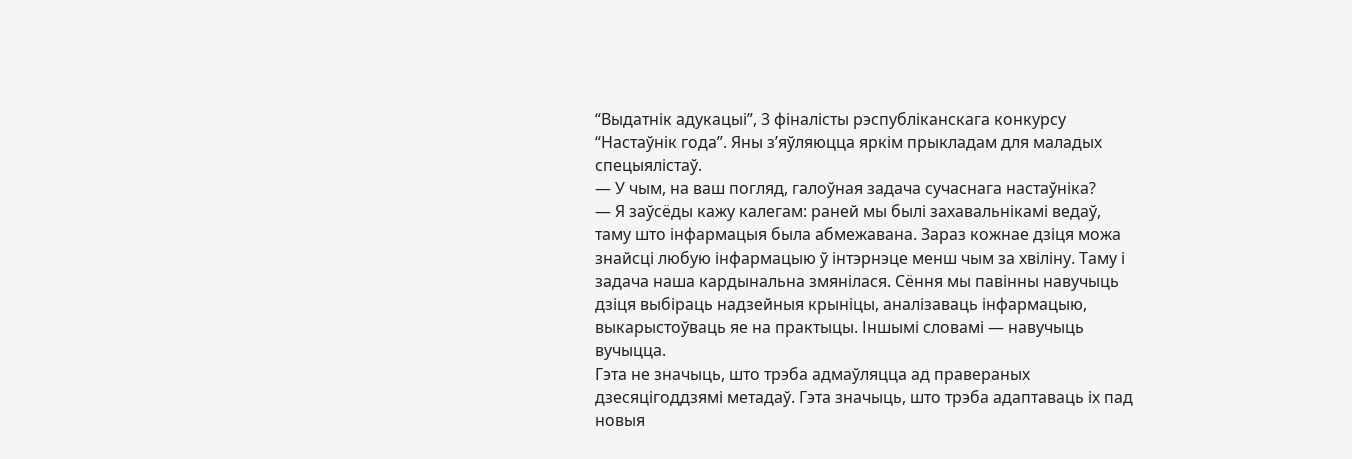“Выдатнік адукацыі”, 3 фіналісты рэспубліканскага конкурсу “Настаўнік года”. Яны з’яўляюцца яркім прыкладам для маладых спецыялістаў.
— У чым, на ваш погляд, галоўная задача сучаснага настаўніка?
— Я заўсёды кажу калегам: раней мы былі захавальнікамі ведаў, таму што інфармацыя была абмежавана. Зараз кожнае дзіця можа знайсці любую інфармацыю ў інтэрнэце менш чым за хвіліну. Таму і задача наша кардынальна змянілася. Сёння мы павінны навучыць дзіця выбіраць надзейныя крыніцы, аналізаваць інфармацыю, выкарыстоўваць яе на практыцы. Іншымі словамі — навучыць вучыцца.
Гэта не значыць, што трэба адмаўляцца ад правераных дзесяцігоддзямі метадаў. Гэта значыць, што трэба адаптаваць іх пад новыя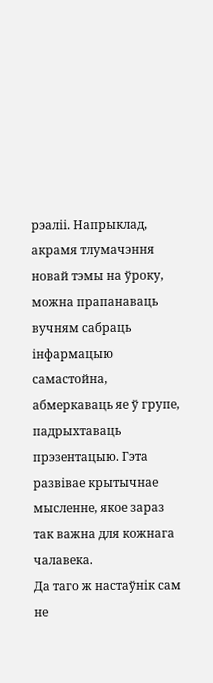рэаліі. Напрыклад, акрамя тлумачэння новай тэмы на ўроку, можна прапанаваць вучням сабраць інфармацыю самастойна, абмеркаваць яе ў групе, падрыхтаваць прэзентацыю. Гэта развівае крытычнае мысленне, якое зараз так важна для кожнага чалавека.
Да таго ж настаўнік сам не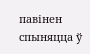павінен спыняцца ў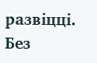развіцці. Без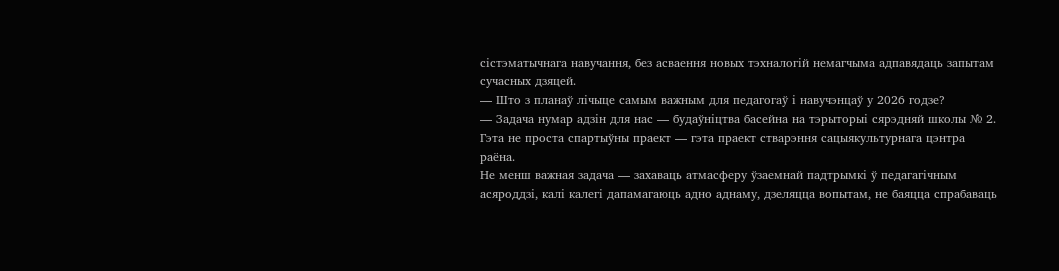сістэматычнага навучання, без асваення новых тэхналогій немагчыма адпавядаць запытам сучасных дзяцей.
— Што з планаў лічыце самым важным для педагогаў і навучэнцаў у 2026 годзе?
— Задача нумар адзін для нас — будаўніцтва басейна на тэрыторыі сярэдняй школы № 2. Гэта не проста спартыўны праект — гэта праект стварэння сацыякультурнага цэнтра раёна.
Не менш важная задача — захаваць атмасферу ўзаемнай падтрымкі ў педагагічным асяроддзі, калі калегі дапамагаюць адно аднаму, дзеляцца вопытам, не баяцца спрабаваць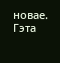новае. Гэта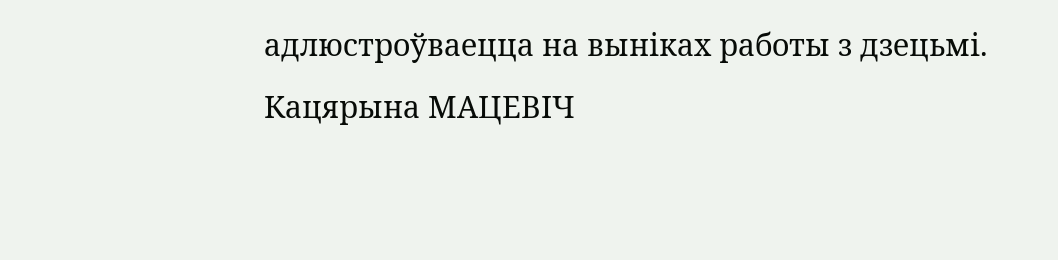адлюстроўваецца на выніках работы з дзецьмі.
Кацярына МАЦЕВІЧ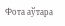Фота аўтара